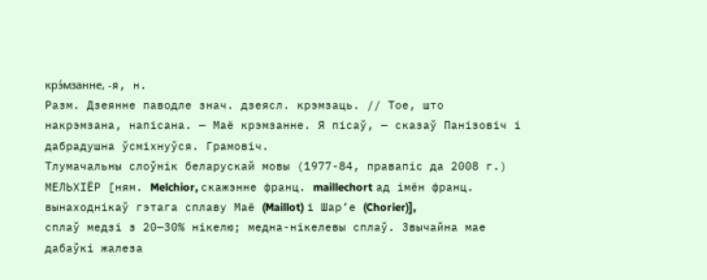крэ́мзанне, ‑я, н.
Разм. Дзеянне паводле знач. дзеясл. крэмзаць. // Тое, што накрэмзана, напісана. — Маё крэмзанне. Я пісаў, — сказаў Панізовіч і дабрадушна ўсміхнуўся. Грамовіч.
Тлумачальны слоўнік беларускай мовы (1977-84, правапіс да 2008 г.)
МЕЛЬХІЁР [ням. Melchior, скажэнне франц. maillechort ад імён франц. вынаходнікаў гэтага сплаву Маё (Maillot) і Шар’е (Chorier)],
сплаў медзі з 20—30% нікелю; медна-нікелевы сплаў. Звычайна мае дабаўкі жалеза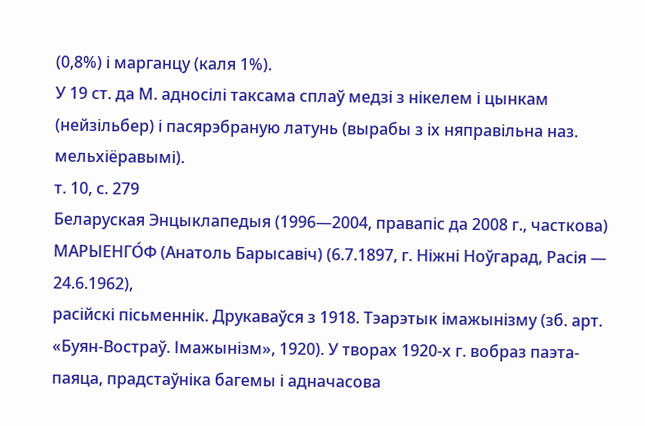(0,8%) і марганцу (каля 1%).
У 19 ст. да М. адносілі таксама сплаў медзі з нікелем і цынкам (нейзільбер) і пасярэбраную латунь (вырабы з іх няправільна наз. мельхіёравымі).
т. 10, с. 279
Беларуская Энцыклапедыя (1996—2004, правапіс да 2008 г., часткова)
МАРЫЕНГО́Ф (Анатоль Барысавіч) (6.7.1897, г. Ніжні Ноўгарад, Расія — 24.6.1962),
расійскі пісьменнік. Друкаваўся з 1918. Тэарэтык імажынізму (зб. арт. «Буян-Востраў. Імажынізм», 1920). У творах 1920-х г. вобраз паэта-паяца, прадстаўніка багемы і адначасова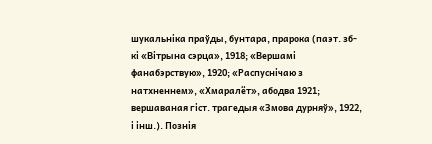шукальніка праўды, бунтара, прарока (паэт. зб-кі «Вітрына сэрца», 1918; «Вершамі фанабэрствую», 1920; «Распуснічаю з натхненнем», «Хмаралёт», абодва 1921; вершаваная гіст. трагедыя «Змова дурняў», 1922, і інш.). Познія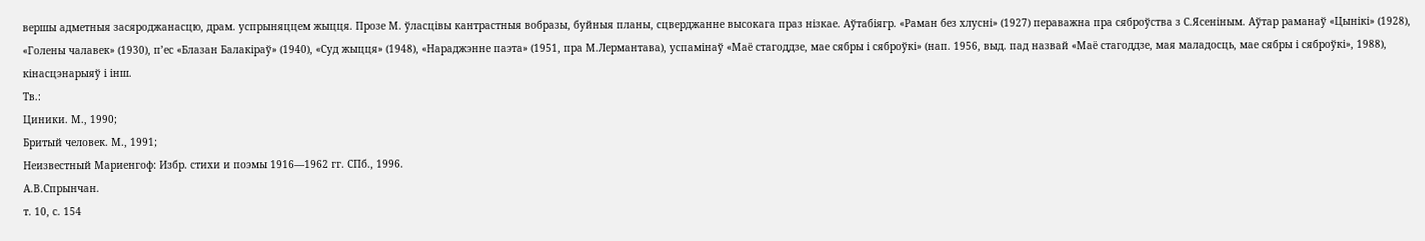вершы адметныя засяроджанасцю, драм. успрыняццем жыцця. Прозе М. ўласцівы кантрастныя вобразы, буйныя планы, сцверджанне высокага праз нізкае. Аўтабіягр. «Раман без хлусні» (1927) пераважна пра сяброўства з С.Ясеніным. Аўтар раманаў «Цынікі» (1928), «Голены чалавек» (1930), п’ес «Блазан Балакіраў» (1940), «Суд жыцця» (1948), «Нараджэнне паэта» (1951, пра М.Лермантава), успамінаў «Маё стагоддзе, мае сябры і сяброўкі» (нап. 1956, выд. пад назвай «Маё стагоддзе, мая маладосць, мае сябры і сяброўкі», 1988), кінасцэнарыяў і інш.
Тв.:
Циники. М., 1990;
Бритый человек. М., 1991;
Неизвестный Мариенгоф: Избр. стихи и поэмы 1916—1962 гг. СПб., 1996.
А.В.Спрынчан.
т. 10, с. 154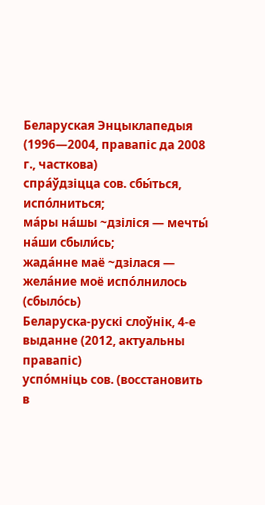Беларуская Энцыклапедыя (1996—2004, правапіс да 2008 г., часткова)
спра́ўдзіцца сов. сбы́ться, испо́лниться;
ма́ры на́шы ~дзіліся — мечты́ на́ши сбыли́сь;
жада́нне маё ~дзілася — жела́ние моё испо́лнилось (сбыло́сь)
Беларуска-рускі слоўнік, 4-е выданне (2012, актуальны правапіс)
успо́мніць сов. (восстановить в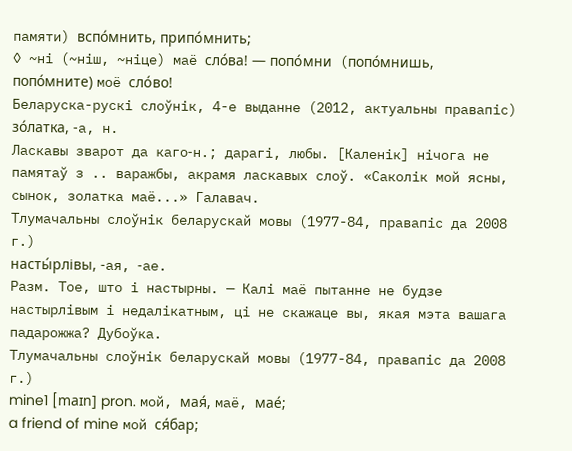памяти) вспо́мнить, припо́мнить;
◊ ~ні (~ніш, ~ніце) маё сло́ва! — попо́мни (попо́мнишь, попо́мните) моё сло́во!
Беларуска-рускі слоўнік, 4-е выданне (2012, актуальны правапіс)
зо́латка, ‑а, н.
Ласкавы зварот да каго‑н.; дарагі, любы. [Каленік] нічога не памятаў з .. варажбы, акрамя ласкавых слоў. «Саколік мой ясны, сынок, золатка маё...» Галавач.
Тлумачальны слоўнік беларускай мовы (1977-84, правапіс да 2008 г.)
насты́рлівы, ‑ая, ‑ае.
Разм. Тое, што і настырны. — Калі маё пытанне не будзе настырлівым і недалікатным, ці не скажаце вы, якая мэта вашага падарожжа? Дубоўка.
Тлумачальны слоўнік беларускай мовы (1977-84, правапіс да 2008 г.)
mine1 [maɪn] pron. мой, мая́, маё, мае́;
a friend of mine мой ся́бар;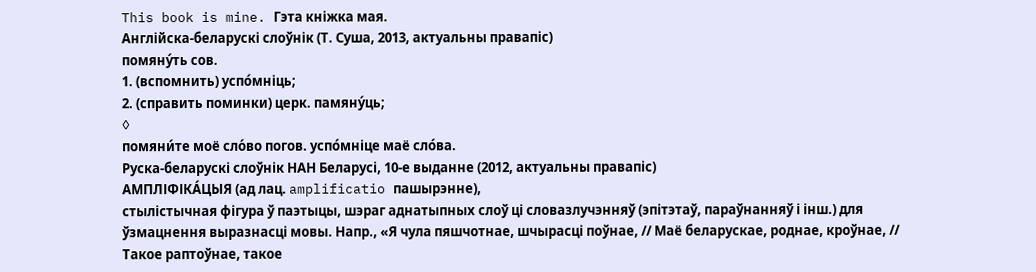This book is mine. Гэта кніжка мая.
Англійска-беларускі слоўнік (Т. Суша, 2013, актуальны правапіс)
помяну́ть сов.
1. (вспомнить) успо́мніць;
2. (справить поминки) церк. памяну́ць;
◊
помяни́те моё сло́во погов. успо́мніце маё сло́ва.
Руска-беларускі слоўнік НАН Беларусі, 10-е выданне (2012, актуальны правапіс)
АМПЛІФІКА́ЦЫЯ (ад лац. amplificatio пашырэнне),
стылістычная фігура ў паэтыцы, шэраг аднатыпных слоў ці словазлучэнняў (эпітэтаў, параўнанняў і інш.) для ўзмацнення выразнасці мовы. Напр., «Я чула пяшчотнае, шчырасці поўнае, // Маё беларускае, роднае, кроўнае, // Такое раптоўнае, такое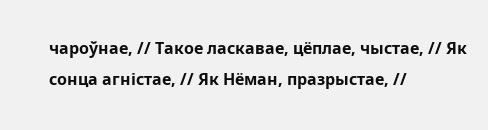чароўнае, // Такое ласкавае, цёплае, чыстае, // Як сонца агністае, // Як Нёман, празрыстае, //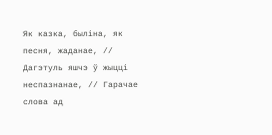Як казка, быліна, як песня, жаданае, // Дагэтуль яшчэ ў жыцці неспазнанае, // Гарачае слова ад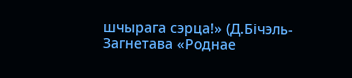шчырага сэрца!» (Д.Бічэль-Загнетава «Роднае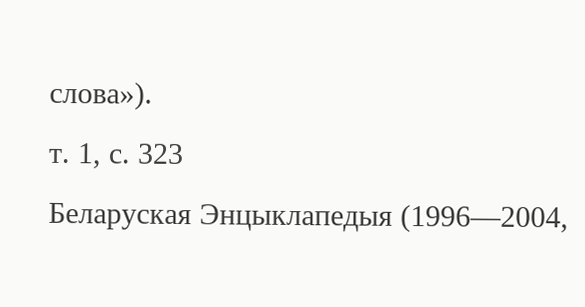слова»).
т. 1, с. 323
Беларуская Энцыклапедыя (1996—2004,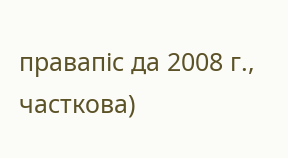правапіс да 2008 г., часткова)